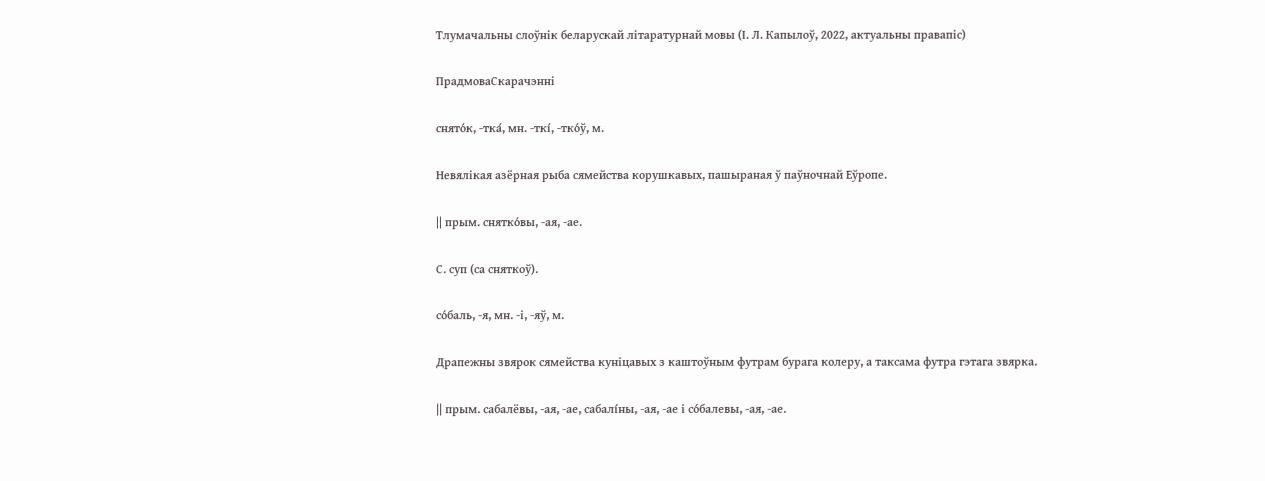Тлумачальны слоўнік беларускай літаратурнай мовы (І. Л. Капылоў, 2022, актуальны правапіс)

ПрадмоваСкарачэнні

снято́к, -тка́, мн. -ткі́, -тко́ў, м.

Невялікая азёрная рыба сямейства корушкавых, пашыраная ў паўночнай Еўропе.

|| прым. снятко́вы, -ая, -ае.

С. суп (са сняткоў).

со́баль, -я, мн. -і, -яў, м.

Драпежны звярок сямейства куніцавых з каштоўным футрам бурага колеру, а таксама футра гэтага звярка.

|| прым. сабалёвы, -ая, -ае, сабалі́ны, -ая, -ае і со́балевы, -ая, -ае.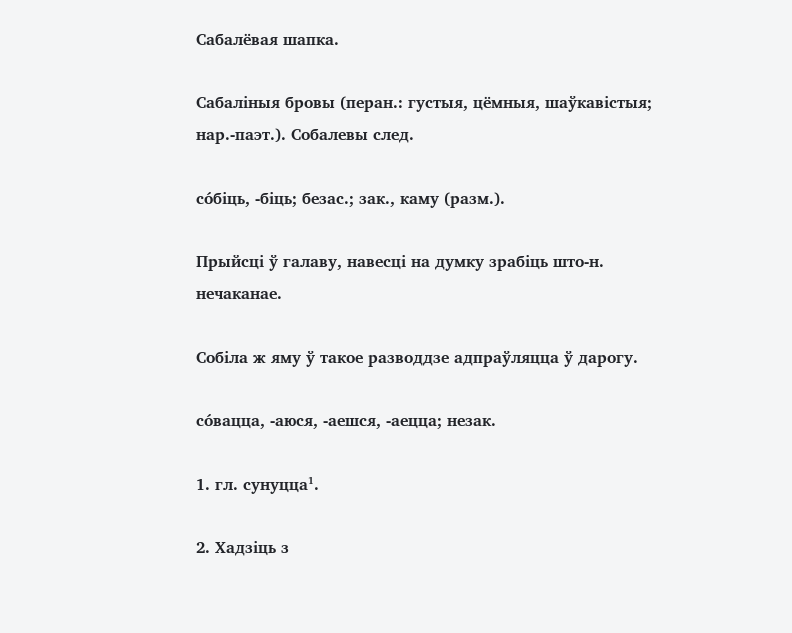Сабалёвая шапка.

Сабаліныя бровы (перан.: густыя, цёмныя, шаўкавістыя; нар.-паэт.). Собалевы след.

со́біць, -біць; безас.; зак., каму (разм.).

Прыйсці ў галаву, навесці на думку зрабіць што-н. нечаканае.

Собіла ж яму ў такое разводдзе адпраўляцца ў дарогу.

со́вацца, -аюся, -аешся, -аецца; незак.

1. гл. сунуцца¹.

2. Хадзіць з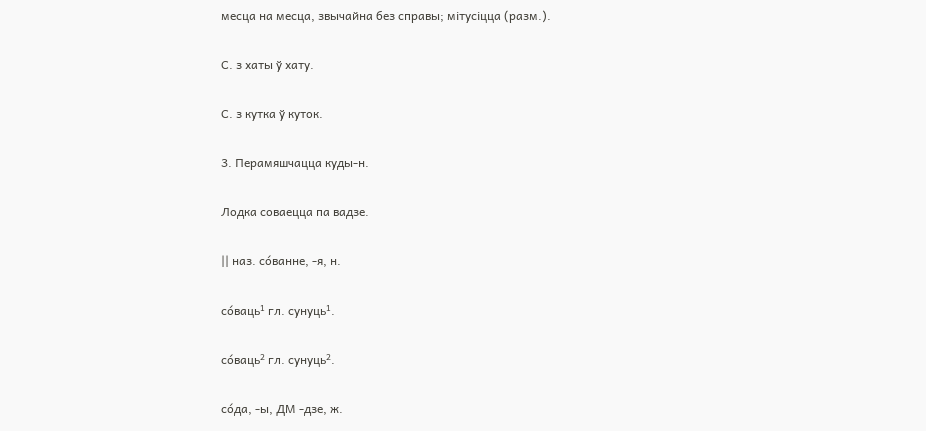месца на месца, звычайна без справы; мітусіцца (разм.).

С. з хаты ў хату.

С. з кутка ў куток.

3. Перамяшчацца куды-н.

Лодка соваецца па вадзе.

|| наз. со́ванне, -я, н.

со́ваць¹ гл. сунуць¹.

со́ваць² гл. сунуць².

со́да, -ы, ДМ -дзе, ж.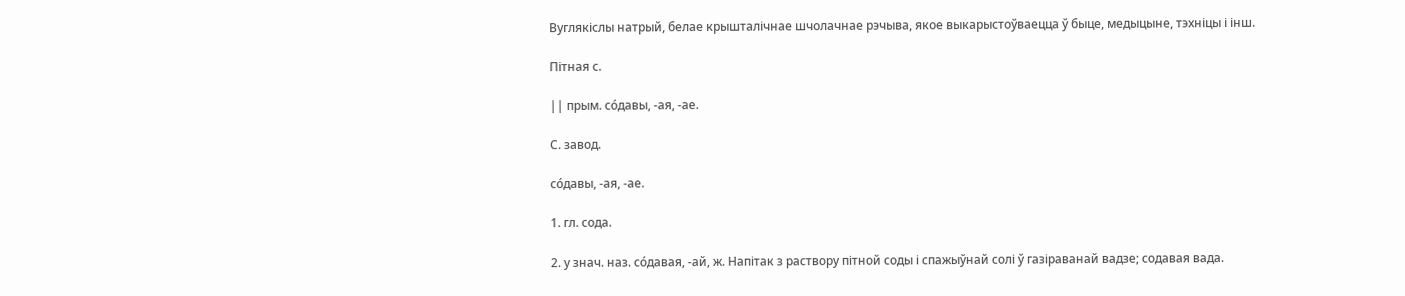Вуглякіслы натрый, белае крышталічнае шчолачнае рэчыва, якое выкарыстоўваецца ў быце, медыцыне, тэхніцы і інш.

Пітная с.

|| прым. со́давы, -ая, -ае.

С. завод.

со́давы, -ая, -ае.

1. гл. сода.

2. у знач. наз. со́давая, -ай, ж. Напітак з раствору пітной соды і спажыўнай солі ў газіраванай вадзе; содавая вада.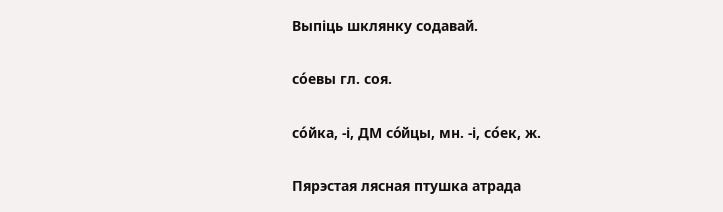Выпіць шклянку содавай.

со́евы гл. соя.

со́йка, -і, ДМ со́йцы, мн. -і, со́ек, ж.

Пярэстая лясная птушка атрада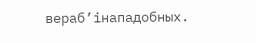вераб’інападобных.